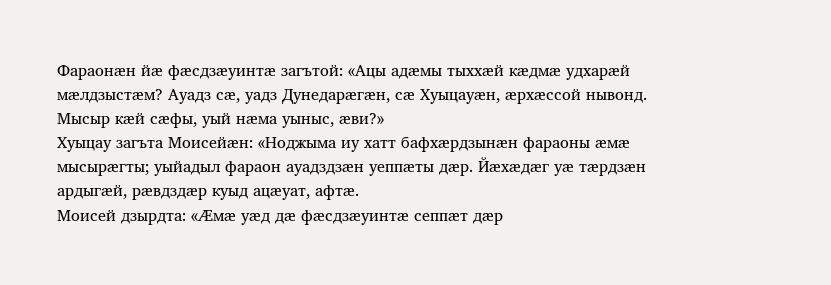Фараонӕн йӕ фӕсдзӕуинтӕ загътой: «Ацы адӕмы тыххӕй кӕдмӕ удхарӕй мӕлдзыстӕм? Ауадз сӕ, уадз Дунедарӕгӕн, сӕ Хуыцауӕн, ӕрхӕссой нывонд. Мысыр кӕй сӕфы, уый нӕма уыныс, ӕви?»
Хуыцау загъта Моисейӕн: «Ноджыма иу хатт бафхӕрдзынӕн фараоны ӕмӕ мысырӕгты; уыйадыл фараон ауадздзӕн уеппӕты дӕр. Йӕхӕдӕг уӕ тӕрдзӕн ардыгӕй, рӕвдздӕр куыд ацӕуат, афтӕ.
Моисей дзырдта: «Ӕмӕ уӕд дӕ фӕсдзӕуинтӕ сеппӕт дӕр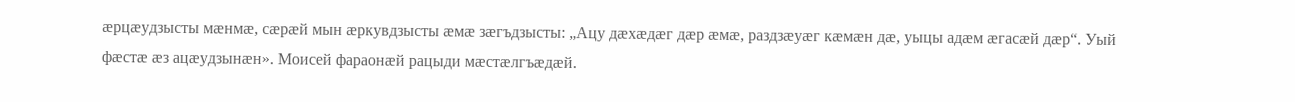ӕрцӕудзысты мӕнмӕ, сӕрӕй мын ӕркувдзысты ӕмӕ зӕгъдзысты: „Ацу дӕхӕдӕг дӕр ӕмӕ, раздзӕуӕг кӕмӕн дӕ, уыцы адӕм ӕгасӕй дӕр“. Уый фӕстӕ ӕз ацӕудзынӕн». Моисей фараонӕй рацыди мӕстӕлгъӕдӕй.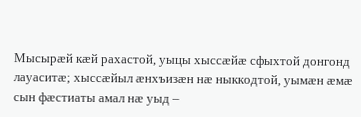Мысырӕй кӕй рахастой, уыцы хыссӕйӕ сфыхтой донгонд лауаситӕ; хыссӕйыл ӕнхъизӕн нӕ ныккодтой, уымӕн ӕмӕ сын фӕстиаты амал нӕ уыд –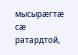мысырӕгтӕ сӕ ратардтой,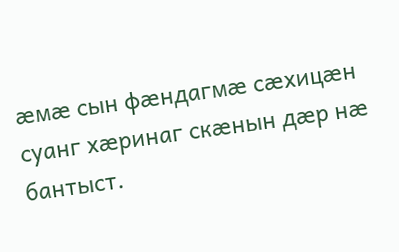ӕмӕ сын фӕндагмӕ сӕхицӕн суанг хӕринаг скӕнын дӕр нӕ бантыст.